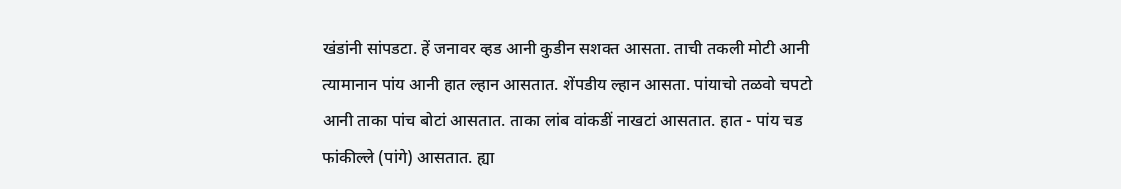खंडांनी सांपडटा. हें जनावर व्हड आनी कुडीन सशक्त आसता. ताची तकली मोटी आनी त्यामानान पांय आनी हात ल्हान आसतात. शेंपडीय ल्हान आसता. पांयाचो तळवो चपटो आनी ताका पांच बोटां आसतात. ताका लांब वांकडीं नाखटां आसतात. हात - पांय चड फांकील्ले (पांगे) आसतात. ह्या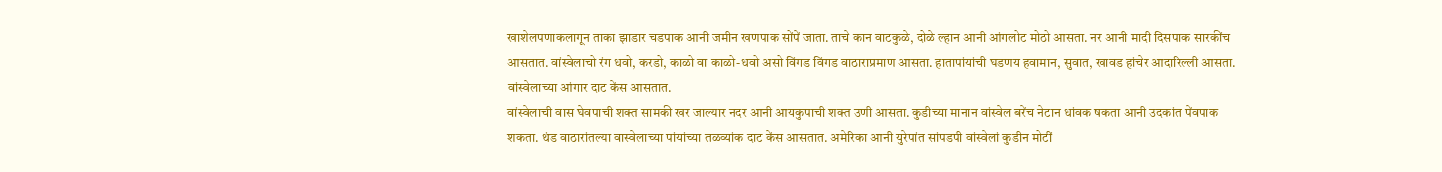खाशेलपणाकलागून ताका झाडार चडपाक आनी जमीन खणपाक सोंपें जाता. ताचे कान वाटकुळे, दोळे ल्हान आनी आंगलोट मोठो आसता. नर आनी मादी दिसपाक सारकींच आसतात. वांस्वेलाचो रंग धवो, करडो, काळो वा काळो-धवो असो विंगड विंगड वाठाराप्रमाण आसता. हातापांयांची घडणय हवामान, सुवात, खावड हांचेर आदारिल्ली आसता. वांस्वेलाच्या आंगार दाट केंस आसतात.
वांस्वेलाची वास घेवपाची शक्त सामकी खर जाल्यार नदर आनी आयकुपाची शक्त उणी आसता. कुडीच्या मानान वांस्वेल बरेंच नेटान धांवक षकता आनी उदकांत पेंवपाक शकता. थंड वाठारांतल्या वास्वेलाच्या पांयांच्या तळव्यांक दाट केंस आसतात. अमेरिका आनी युरेपांत सांपडपी वांस्वेलां कुडीन मोटीं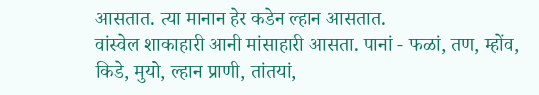आसतात. त्या मानान हेर कडेन ल्हान आसतात.
वांस्वेल शाकाहारी आनी मांसाहारी आसता. पानां - फळां, तण, म्होंव, किडे, मुयो, ल्हान प्राणी, तांतयां,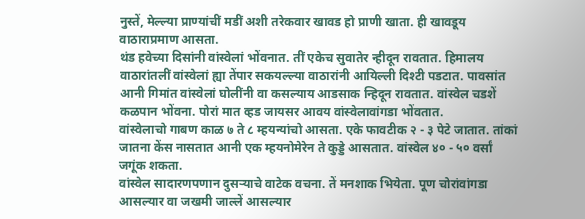नुस्तें, मेल्ल्या प्राण्यांचीं मडीं अशी तरेकवार खावड हो प्राणी खाता. ही खावडूय वाठाराप्रमाण आसता.
थंड हवेच्या दिसांनी वांस्वेलां भोंवनात. तीं एकेच सुवातेर न्हीदून रावतात. हिमालय वाठारांतलीं वांस्वेलां ह्या तेंपार सकयल्ल्या वाठारांनी आयिल्ली दिश्टी पडटात. पावसांत आनी गिमांत वांस्वेलां घोलींनी वा कसल्याय आडसाक न्हिदून रावतात. वांस्वेल चडशें कळपान भोंवना. पोरां मात व्हड जायसर आवय वांस्वेलावांगडा भोंवतात.
वांस्वेलाचो गाबण काळ ७ ते ८ म्हयन्यांचो आसता. एके फावटीक २ - ३ पेटे जातात. तांकां जातना केंस नासतात आनी एक म्हयनोमेरेन ते कुड्डे आसतात. वांस्वेल ४० - ५० वर्सां जगूंक शकता.
वांस्वेल सादारणपणान दुसऱ्याचे वाटेक वचना. तें मनशाक भियेता. पूण चोरांवांगडा आसल्यार वा जखमी जाल्लें आसल्यार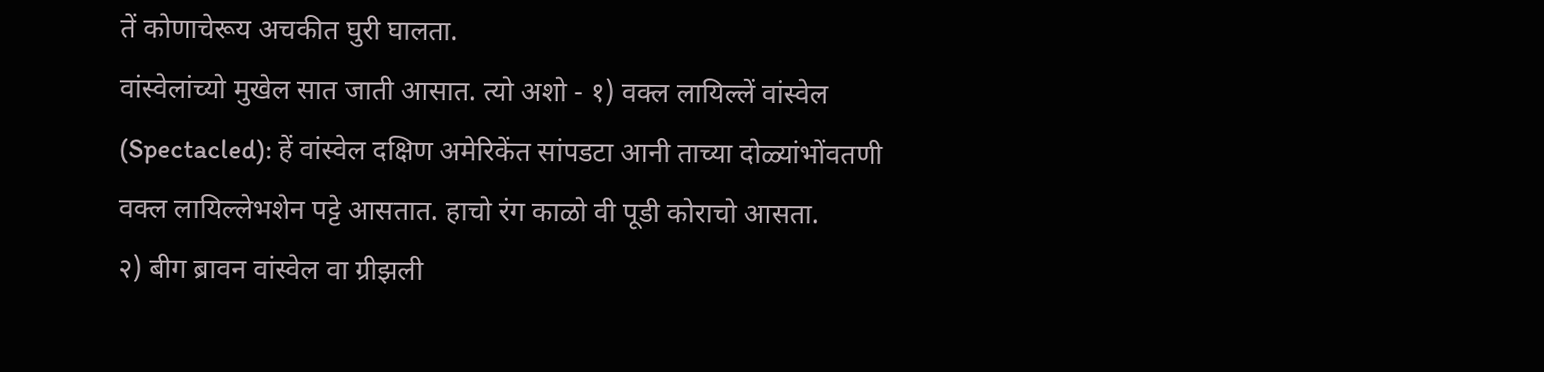तें कोणाचेरूय अचकीत घुरी घालता.
वांस्वेलांच्यो मुखेल सात जाती आसात. त्यो अशो - १) वक्ल लायिल्लें वांस्वेल (Spectacled): हें वांस्वेल दक्षिण अमेरिकेंत सांपडटा आनी ताच्या दोळ्यांभोंवतणी वक्ल लायिल्लेभशेन पट्टे आसतात. हाचो रंग काळो वी पूडी कोराचो आसता.
२) बीग ब्रावन वांस्वेल वा ग्रीझली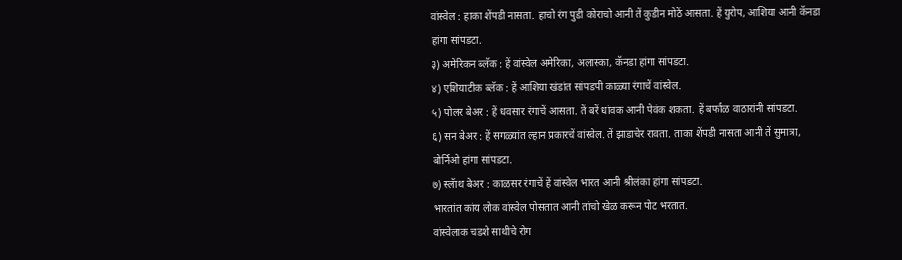वांस्वेल : हाका शेंपडी नासता. हाचो रंग पुडी कोराचो आनी तें कुडीन मोठें आसता. हें युरोप, आशिया आनी कॅनडा हांगा सांपडटा.
३) अमेरिकन ब्लॅक : हें वांस्वेल अमेरिका, अलास्का, कॅनडा हांगा सांपडटा.
४) एशियाटीक ब्लॅक : हें आशिया खंडांत सांपडपी काळ्या रंगाचें वांस्वेल.
५) पोलर बेअर : हें धवसार रंगाचें आसता. तें बरें धांवक आनी पेवंक शकता. हें बर्फाळ वाठारांनी सांपडटा.
६) सन बेअर : हें सगळ्यांत ल्हान प्रकारचें वांस्वेल. तें झाडाचेर रावता. ताका शेंपडी नासता आनी तें सुमात्रा, बोर्निओ हांगा सांपडटा.
७) स्लॅाथ बेअर : काळसर रंगाचें हें वांस्वेल भारत आनी श्रीलंका हांगा सांपडटा.
भारतांत कांय लोक वांस्वेल पोसतात आनी तांचो खेळ करून पोट भरतात.
वांस्वेलाक चडशे साथीचे रोग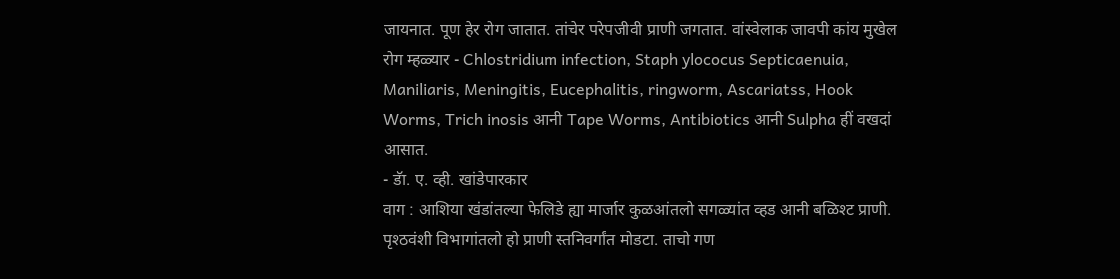जायनात. पूण हेर रोग जातात. तांचेर परेपजीवी प्राणी जगतात. वांस्वेलाक जावपी कांय मुखेल रोग म्हळ्यार - Chlostridium infection, Staph ylococus Septicaenuia, Maniliaris, Meningitis, Eucephalitis, ringworm, Ascariatss, Hook Worms, Trich inosis आनी Tape Worms, Antibiotics आनी Sulpha हीं वखदां आसात.
- डॅा. ए. व्ही. खांडेपारकार
वाग : आशिया खंडांतल्या फेलिडे ह्या मार्जार कुळआंतलो सगळ्यांत व्हड आनी बळिश्ट प्राणी. पृश्ठवंशी विभागांतलो हो प्राणी स्तनिवर्गांत मोडटा. ताचो गण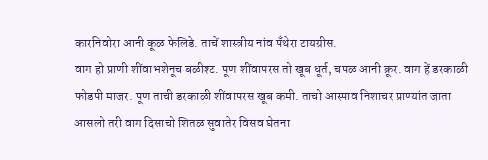कारनिवोरा आनी कूळ फेलिडे. ताचें शास्त्रीय नांव पँथेरा टायग्रीस.
वाग हो प्राणी शींवाभशेनूच बळीश्ट. पूण शींवापरस तो खूब धूर्त, चपळ आनी क्रूर. वाग हें डरकाळी फोडपी माजर. पूण ताची डरकाळी शींवापरस खूब कमी. ताचो आस्पाव निशाचर प्राण्यांत जाता आसलो तरी वाग दिसाचो शितळ सुवातेर विसव घेतना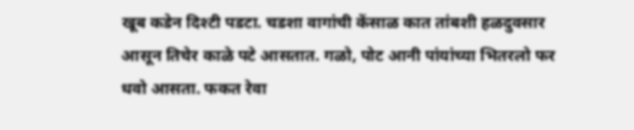खूब कडेन दिश्टी पडटा. चडशा वागांची केंसाळ कात तांबशी हळदुवसार आसून तिचेर काळे पटे आसतात. गळो, पोट आनी पांयांच्या भितरलो फर धवो आसता. फकत रेवा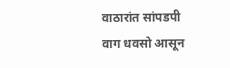वाठारांत सांपडपी वाग धवसो आसून